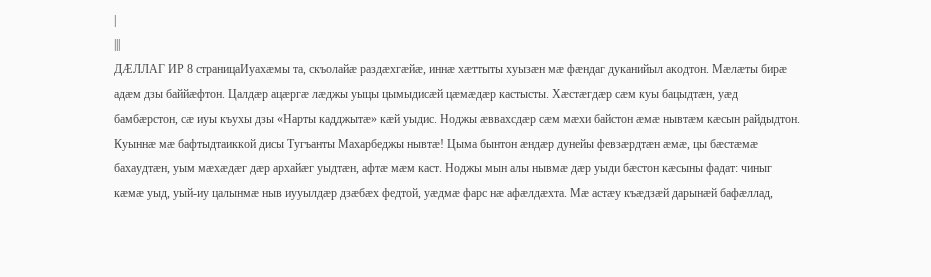|
|||
ДÆЛЛАГ ИР 8 страницаИуахæмы та, скъолайæ раздæхгæйæ, иннæ хæттыты хуызæн мæ фæндаг дуканийыл акодтон. Мæлæты бирæ адæм дзы баййæфтон. Цалдæр ацæргæ лæджы уыцы цымыдисæй цæмæдæр кастысты. Хæстæгдæр сæм куы бацыдтæн, уæд бамбæрстон, сæ иуы къухы дзы «Нарты кадджытæ» кæй уыдис. Ноджы æввахсдæр сæм мæхи байстон æмæ нывтæм кæсын райдыдтон. Куыннæ мæ бафтыдтаиккой дисы Тугъанты Махарбеджы нывтæ! Цыма бынтон æндæр дунейы февзæрдтæн æмæ, цы бæстæмæ бахаудтæн, уым мæхæдæг дæр архайæг уыдтæн, афтæ мæм каст. Ноджы мын алы нывмæ дæр уыди бæстон кæсыны фадат: чиныг кæмæ уыд, уый-иу цалынмæ ныв иууылдæр дзæбæх федтой, уæдмæ фарс нæ афæлдæхта. Мæ астæу къæдзæй дарынæй бафæллад,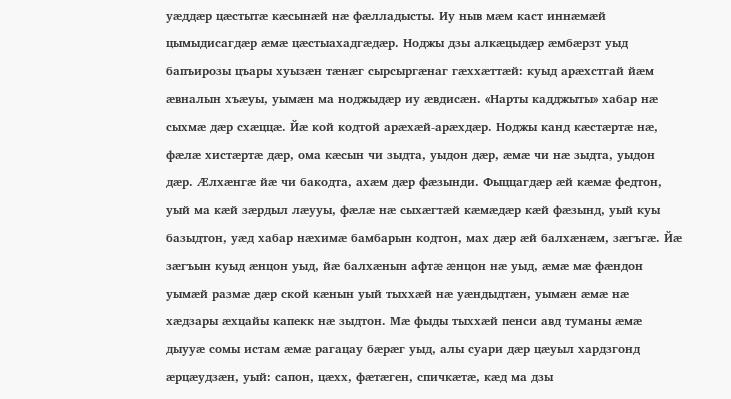уæддæр цæстытæ кæсынæй нæ фæлладысты. Иу ныв мæм каст иннæмæй цымыдисагдæр æмæ цæстыахадгæдæр. Ноджы дзы алкæцыдæр æмбæрзт уыд бапъирозы цъары хуызæн тæнæг сырсыргæнаг гæххæттæй: куыд арæхстгай йæм æвналын хъæуы, уымæн ма ноджыдæр иу æвдисæн. «Нарты кадджыты» хабар нæ сыхмæ дæр схæццæ. Йæ кой кодтой арæхæй-арæхдæр. Ноджы канд кæстæртæ нæ, фæлæ хистæртæ дæр, ома кæсын чи зыдта, уыдон дæр, æмæ чи нæ зыдта, уыдон дæр. Æлхæнгæ йæ чи бакодта, ахæм дæр фæзынди. Фыццагдæр æй кæмæ федтон, уый ма кæй зæрдыл лæууы, фæлæ нæ сыхæгтæй кæмæдæр кæй фæзынд, уый куы базыдтон, уæд хабар нæхимæ бамбарын кодтон, мах дæр æй балхæнæм, зæгъгæ. Йæ зæгъын куыд æнцон уыд, йæ балхæнын афтæ æнцон нæ уыд, æмæ мæ фæндон уымæй размæ дæр ской кæнын уый тыххæй нæ уæндыдтæн, уымæн æмæ нæ хæдзары æхцайы капекк нæ зыдтон. Мæ фыды тыххæй пенси авд туманы æмæ дыууæ сомы истам æмæ рагацау бæрæг уыд, алы суари дæр цæуыл хардзгонд æрцæудзæн, уый: сапон, цæхх, фæтæген, спичкæтæ, кæд ма дзы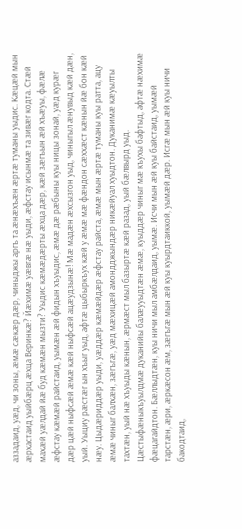аззадаид, уæд, чи зоны, æмæ сæкæр дæр, чиныджы аргъ та æнæхъæн æртæ туманы уыдис. Кæцæй мын æрхастаид уыйбæрц æхца Веринкæ? Йæхимæ уæвгæ нæ уыди, æфстау исынмæ та зивæг кодта. Стæй махæй уæлдай йæ буд кæмæн мызти? Уыдис кæмæдæрты æхца дæр, кæй зæгъын æй хъæуы, фæлæ æфстау кæмæй райстаид, уымæн æй фидын хъуыдис, æмæ дæ рæбыны куы ницы зонай, уæд курæг дæр цæй ныфсæй æмæ кæй ныфсæй ацæудзынæ! Мæ мадæн æхсызгон уыд, чиныгыл æнувыд кæй дæн, уый. Уыциу рæстæг ын хъыг уыд, афтæ цыбыркъух кæй у æмæ мæ фæндон сæххæст кæнын йæ бон кæй нæу. Цыдæриддæр уыди, уæддæр кæмæйдæр æфстау райста, æмæ мын æртæ туманы куы ратта, ацу æмæ чиныг балхæн, зæгъгæ, уæд мæхицæй амондджындæр никæйуал хуыдтон. Дуканимæ кæуылты тахтæн, уый нæ хъуыды кæнын, æрмæст мыл базыртæ кæй разад, уый бæлвырд уыд. Цæстыфæныкъуылдмæ дуканийы балæууыдтæн æмæ, куыддæр чиныг мæ къухы бафтыд, афтæ нæхимæ фæцагайдтон. Бæллыдтæн, куы ничи мыл амбæлдаид, уымæ. Исчи мын æй куы байстаид, уымæй тарстæн, æри, æркæсон æм, зæгъгæ мын æй куы куырдтаиккой, уымæй дæр. Исгæ мын æй куы ничи бакодтаид,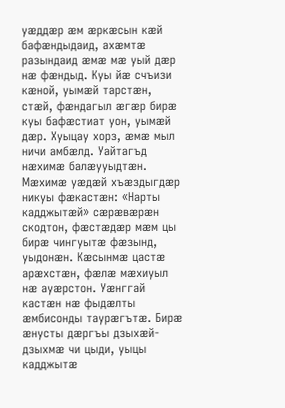уæддæр æм æркæсын кæй бафæндыдаид, ахæмтæ разындаид æмæ мæ уый дæр нæ фæндыд. Куы йæ счъизи кæной, уымæй тарстæн, стæй, фæндагыл æгæр бирæ куы бафæстиат уон, уымæй дæр. Хуыцау хорз, æмæ мыл ничи амбæлд. Уайтагъд нæхимæ балæууыдтæн. Мæхимæ уæдæй хъæздыгдæр никуы фæкастæн: «Нарты кадджытæй» сæрæвæрæн скодтон, фæстæдæр мæм цы бирæ чингуытæ фæзынд, уыдонæн. Кæсынмæ цастæ арæхстæн, фæлæ мæхиуыл нæ ауæрстон. Уæнггай кастæн нæ фыдæлты æмбисонды таурæгътæ. Бирæ æнусты дæргъы дзыхæй-дзыхмæ чи цыди, уыцы кадджытæ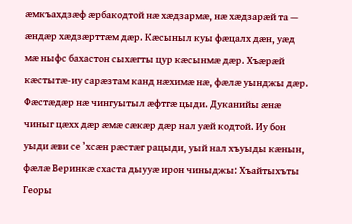æмкъахдзæф æрбакодтой нæ хæдзармæ, нæ хæдзарæй та — æндæр хæдзæрттæм дæр. Кæсыныл куы фæцалх дæн, уæд мæ ныфс бахастон сыхæгты цур кæсынмæ дæр. Хъæрæй кæстытæ-иу сарæзтам канд нæхимæ нæ, фæлæ уынджы дæр. Фæстæдæр нæ чингуытыл æфтгæ цыди. Дуканийы æнæ чиныг цæхх дæр æмæ сæкæр дæр нал уæй кодтой. Иу бон уыди æви се ’хсæн рæстæг рацыди, уый нал хъуыды кæнын, фæлæ Веринкæ схаста дыууæ ирон чиныджы: Хъайтыхъты Георы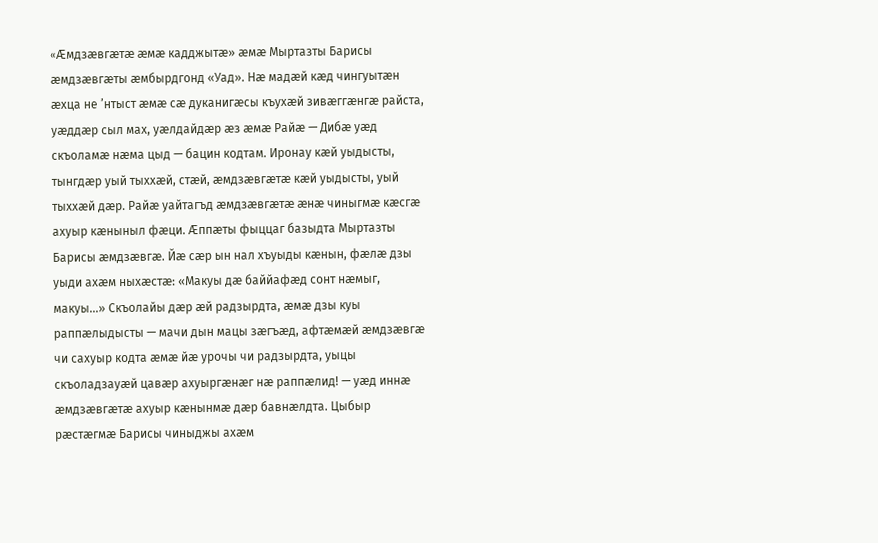«Æмдзæвгæтæ æмæ кадджытæ» æмæ Мыртазты Барисы æмдзæвгæты æмбырдгонд «Уад». Нæ мадæй кæд чингуытæн æхца не ’нтыст æмæ сæ дуканигæсы къухæй зивæггæнгæ райста, уæддæр сыл мах, уæлдайдæр æз æмæ Райæ — Дибæ уæд скъоламæ нæма цыд — бацин кодтам. Иронау кæй уыдысты, тынгдæр уый тыххæй, стæй, æмдзæвгæтæ кæй уыдысты, уый тыххæй дæр. Райæ уайтагъд æмдзæвгæтæ æнæ чиныгмæ кæсгæ ахуыр кæныныл фæци. Æппæты фыццаг базыдта Мыртазты Барисы æмдзæвгæ. Йæ сæр ын нал хъуыды кæнын, фæлæ дзы уыди ахæм ныхæстæ: «Макуы дæ баййафæд сонт нæмыг, макуы...» Скъолайы дæр æй радзырдта, æмæ дзы куы раппæлыдысты — мачи дын мацы зæгъæд, афтæмæй æмдзæвгæ чи сахуыр кодта æмæ йæ урочы чи радзырдта, уыцы скъоладзауæй цавæр ахуыргæнæг нæ раппæлид! — уæд иннæ æмдзæвгæтæ ахуыр кæнынмæ дæр бавнæлдта. Цыбыр рæстæгмæ Барисы чиныджы ахæм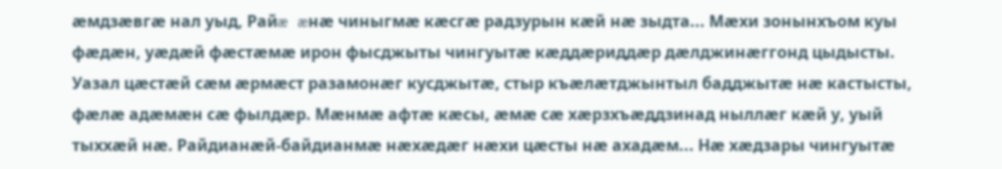æмдзæвгæ нал уыд, Райæ æнæ чиныгмæ кæсгæ радзурын кæй нæ зыдта... Мæхи зонынхъом куы фæдæн, уæдæй фæстæмæ ирон фысджыты чингуытæ кæддæриддæр дæлджинæггонд цыдысты. Уазал цæстæй сæм æрмæст разамонæг кусджытæ, стыр къæлæтджынтыл бадджытæ нæ кастысты, фæлæ адæмæн сæ фылдæр. Мæнмæ афтæ кæсы, æмæ сæ хæрзхъæддзинад ныллæг кæй у, уый тыххæй нæ. Райдианæй-байдианмæ нæхæдæг нæхи цæсты нæ ахадæм... Нæ хæдзары чингуытæ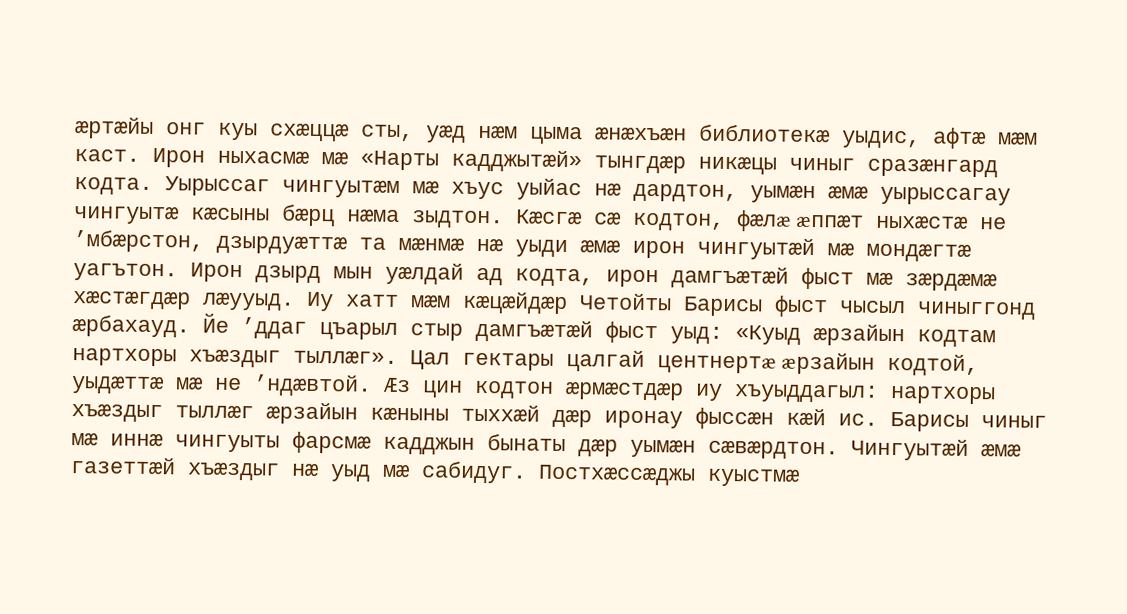æртæйы онг куы схæццæ сты, уæд нæм цыма æнæхъæн библиотекæ уыдис, афтæ мæм каст. Ирон ныхасмæ мæ «Нарты кадджытæй» тынгдæр никæцы чиныг сразæнгард кодта. Уырыссаг чингуытæм мæ хъус уыйас нæ дардтон, уымæн æмæ уырыссагау чингуытæ кæсыны бæрц нæма зыдтон. Кæсгæ сæ кодтон, фæлæ æппæт ныхæстæ не ’мбæрстон, дзырдуæттæ та мæнмæ нæ уыди æмæ ирон чингуытæй мæ мондæгтæ уагътон. Ирон дзырд мын уæлдай ад кодта, ирон дамгъæтæй фыст мæ зæрдæмæ хæстæгдæр лæууыд. Иу хатт мæм кæцæйдæр Четойты Барисы фыст чысыл чиныггонд æрбахауд. Йе ’ддаг цъарыл стыр дамгъæтæй фыст уыд: «Куыд æрзайын кодтам нартхоры хъæздыг тыллæг». Цал гектары цалгай центнертæ æрзайын кодтой, уыдæттæ мæ не ’ндæвтой. Æз цин кодтон æрмæстдæр иу хъуыддагыл: нартхоры хъæздыг тыллæг æрзайын кæныны тыххæй дæр иронау фыссæн кæй ис. Барисы чиныг мæ иннæ чингуыты фарсмæ кадджын бынаты дæр уымæн сæвæрдтон. Чингуытæй æмæ газеттæй хъæздыг нæ уыд мæ сабидуг. Постхæссæджы куыстмæ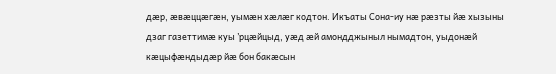дæр, æвæццæгæн, уымæн хæлæг кодтон. Икъаты Сона-иу нæ рæзты йæ хызыны дзаг газеттимæ куы ’рцæйцыд, уæд æй амондджыныл нымадтон, уыдонæй кæцыфæндыдæр йæ бон бакæсын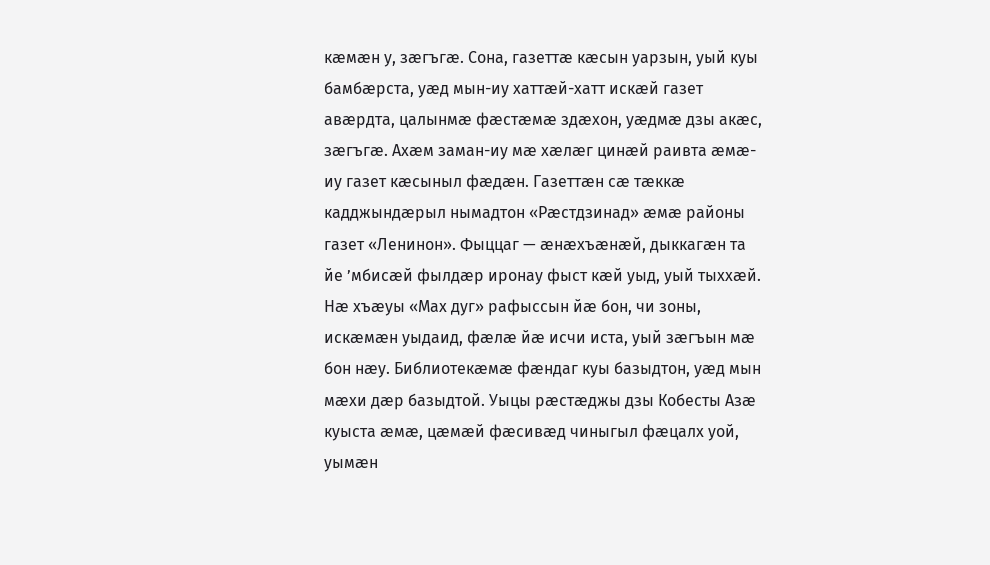кæмæн у, зæгъгæ. Сона, газеттæ кæсын уарзын, уый куы бамбæрста, уæд мын-иу хаттæй-хатт искæй газет авæрдта, цалынмæ фæстæмæ здæхон, уæдмæ дзы акæс, зæгъгæ. Ахæм заман-иу мæ хæлæг цинæй раивта æмæ-иу газет кæсыныл фæдæн. Газеттæн сæ тæккæ кадджындæрыл нымадтон «Рæстдзинад» æмæ районы газет «Ленинон». Фыццаг — æнæхъæнæй, дыккагæн та йе ’мбисæй фылдæр иронау фыст кæй уыд, уый тыххæй. Нæ хъæуы «Мах дуг» рафыссын йæ бон, чи зоны, искæмæн уыдаид, фæлæ йæ исчи иста, уый зæгъын мæ бон нæу. Библиотекæмæ фæндаг куы базыдтон, уæд мын мæхи дæр базыдтой. Уыцы рæстæджы дзы Кобесты Азæ куыста æмæ, цæмæй фæсивæд чиныгыл фæцалх уой, уымæн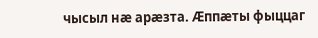чысыл нæ арæзта. Æппæты фыццаг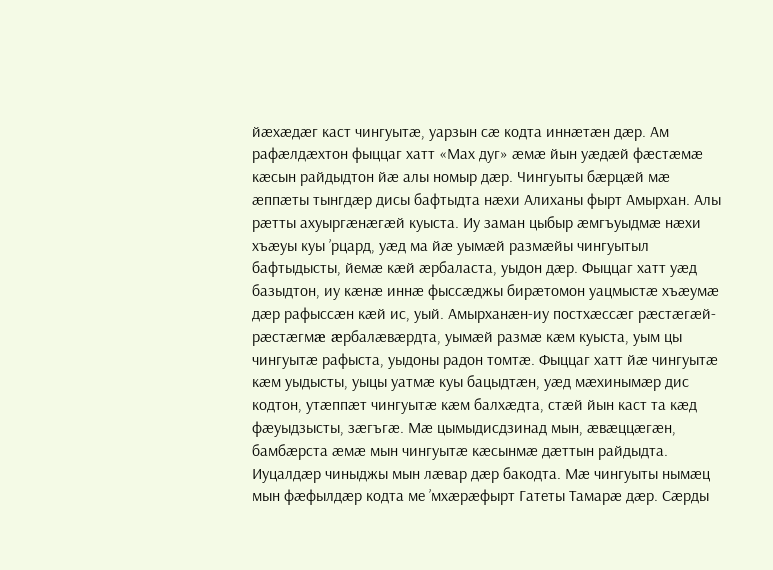йæхæдæг каст чингуытæ, уарзын сæ кодта иннæтæн дæр. Ам рафæлдæхтон фыццаг хатт «Мах дуг» æмæ йын уæдæй фæстæмæ кæсын райдыдтон йæ алы номыр дæр. Чингуыты бæрцæй мæ æппæты тынгдæр дисы бафтыдта нæхи Алиханы фырт Амырхан. Алы рæтты ахуыргæнæгæй куыста. Иу заман цыбыр æмгъуыдмæ нæхи хъæуы куы ’рцард, уæд ма йæ уымæй размæйы чингуытыл бафтыдысты, йемæ кæй æрбаласта, уыдон дæр. Фыццаг хатт уæд базыдтон, иу кæнæ иннæ фыссæджы бирæтомон уацмыстæ хъæумæ дæр рафыссæн кæй ис, уый. Амырханæн-иу постхæссæг рæстæгæй-рæстæгмæ æрбалæвæрдта, уымæй размæ кæм куыста, уым цы чингуытæ рафыста, уыдоны радон томтæ. Фыццаг хатт йæ чингуытæ кæм уыдысты, уыцы уатмæ куы бацыдтæн, уæд мæхинымæр дис кодтон, утæппæт чингуытæ кæм балхæдта, стæй йын каст та кæд фæуыдзысты, зæгъгæ. Мæ цымыдисдзинад мын, æвæццæгæн, бамбæрста æмæ мын чингуытæ кæсынмæ дæттын райдыдта. Иуцалдæр чиныджы мын лæвар дæр бакодта. Мæ чингуыты нымæц мын фæфылдæр кодта ме ’мхæрæфырт Гатеты Тамарæ дæр. Сæрды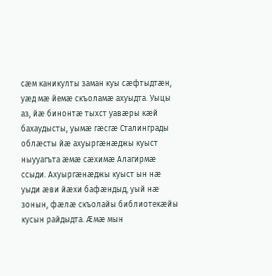сæм каникулты заман куы сæфтыдтæн, уæд мæ йемæ скъоламæ ахуыдта. Уыцы аз, йæ бинонтæ тыхст уавæры кæй бахаудысты, уымæ гæсгæ Сталинграды облæсты йæ ахуыргæнæджы куыст ныууагъта æмæ сæхимæ Алагирмæ ссыди. Ахуыргæнæджы куыст ын нæ уыди æви йæхи бафæндыд, уый нæ зонын, фæлæ скъолайы библиотекæйы кусын райдыдта. Æмæ мын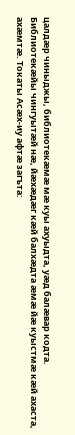цалдæр чиныджы, библиотекæмæ мæ куы ахуыдта, уæд балæвар кодта. Библиотекæйы чингуытæй нæ, йæхæдæг кæй балхæдта æмæ йæ куыстмæ кæй ахаста, ахæмтæ. Токаты Асæх-иу афтæ загъта: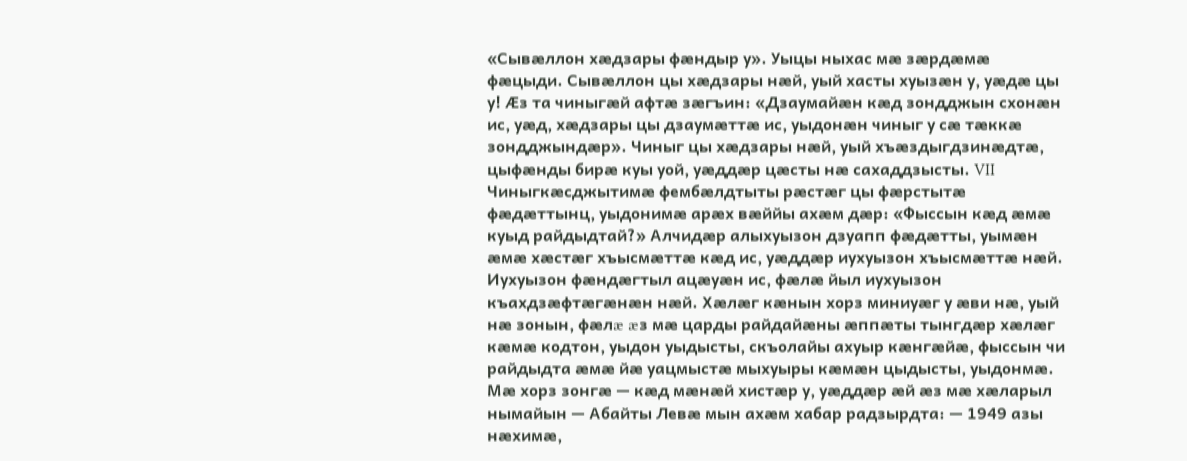«Сывæллон хæдзары фæндыр у». Уыцы ныхас мæ зæрдæмæ фæцыди. Сывæллон цы хæдзары нæй, уый хасты хуызæн у, уæдæ цы у! Æз та чиныгæй афтæ зæгъин: «Дзаумайæн кæд зондджын схонæн ис, уæд, хæдзары цы дзаумæттæ ис, уыдонæн чиныг у сæ тæккæ зондджындæр». Чиныг цы хæдзары нæй, уый хъæздыгдзинæдтæ, цыфæнды бирæ куы уой, уæддæр цæсты нæ сахаддзысты. VII Чиныгкæсджытимæ фембæлдтыты рæстæг цы фæрстытæ фæдæттынц, уыдонимæ арæх вæййы ахæм дæр: «Фыссын кæд æмæ куыд райдыдтай?» Алчидæр алыхуызон дзуапп фæдæтты, уымæн æмæ хæстæг хъысмæттæ кæд ис, уæддæр иухуызон хъысмæттæ нæй. Иухуызон фæндæгтыл ацæуæн ис, фæлæ йыл иухуызон къахдзæфтæгæнæн нæй. Хæлæг кæнын хорз миниуæг у æви нæ, уый нæ зонын, фæлæ æз мæ царды райдайæны æппæты тынгдæр хæлæг кæмæ кодтон, уыдон уыдысты, скъолайы ахуыр кæнгæйæ, фыссын чи райдыдта æмæ йæ уацмыстæ мыхуыры кæмæн цыдысты, уыдонмæ. Мæ хорз зонгæ — кæд мæнæй хистæр у, уæддæр æй æз мæ хæларыл нымайын — Абайты Левæ мын ахæм хабар радзырдта: — 1949 азы нæхимæ,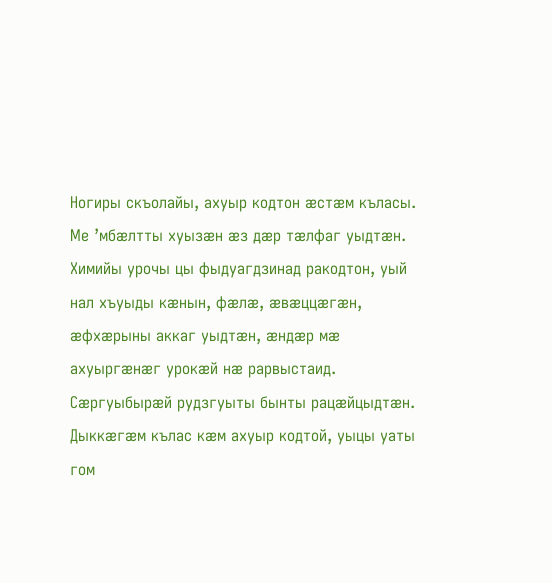Ногиры скъолайы, ахуыр кодтон æстæм къласы. Ме ’мбæлтты хуызæн æз дæр тæлфаг уыдтæн. Химийы урочы цы фыдуагдзинад ракодтон, уый нал хъуыды кæнын, фæлæ, æвæццæгæн, æфхæрыны аккаг уыдтæн, æндæр мæ ахуыргæнæг урокæй нæ рарвыстаид. Сæргуыбырæй рудзгуыты бынты рацæйцыдтæн. Дыккæгæм кълас кæм ахуыр кодтой, уыцы уаты гом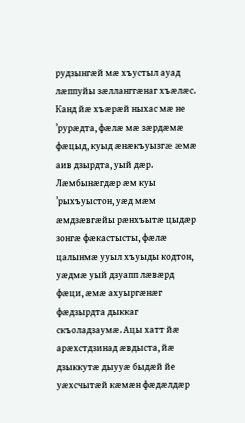рудзынгæй мæ хъустыл ауад лæппуйы зæлланггæнаг хъæлæс. Канд йæ хъæрæй ныхас мæ не ’рурæдта, фæлæ мæ зæрдæмæ фæцыд, куыд æнæкъуызгæ æмæ аив дзырдта, уый дæр. Лæмбынæгдæр æм куы ’рыхъуыстон, уæд мæм æмдзæвгæйы рæнхъытæ цыдæр зонгæ фæкастысты, фæлæ цалынмæ ууыл хъуыды кодтон, уæдмæ уый дзуапп лæвæрд фæци, æмæ ахуыргæнæг фæдзырдта дыккаг скъоладзаумæ. Ацы хатт йæ арæхстдзинад æвдыста, йæ дзыккутæ дыууæ быдæй йе уæхсчытæй кæмæн фæдæлдæр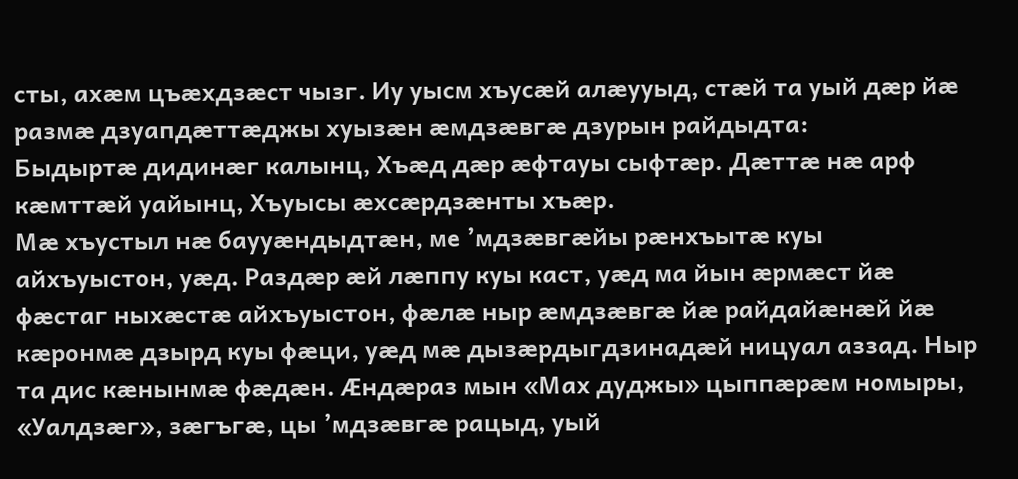сты, ахæм цъæхдзæст чызг. Иу уысм хъусæй алæууыд, стæй та уый дæр йæ размæ дзуапдæттæджы хуызæн æмдзæвгæ дзурын райдыдта:
Быдыртæ дидинæг калынц, Хъæд дæр æфтауы сыфтæр. Дæттæ нæ арф кæмттæй уайынц, Хъуысы æхсæрдзæнты хъæр.
Мæ хъустыл нæ баууæндыдтæн, ме ’мдзæвгæйы рæнхъытæ куы айхъуыстон, уæд. Раздæр æй лæппу куы каст, уæд ма йын æрмæст йæ фæстаг ныхæстæ айхъуыстон, фæлæ ныр æмдзæвгæ йæ райдайæнæй йæ кæронмæ дзырд куы фæци, уæд мæ дызæрдыгдзинадæй ницуал аззад. Ныр та дис кæнынмæ фæдæн. Æндæраз мын «Мах дуджы» цыппæрæм номыры, «Уалдзæг», зæгъгæ, цы ’мдзæвгæ рацыд, уый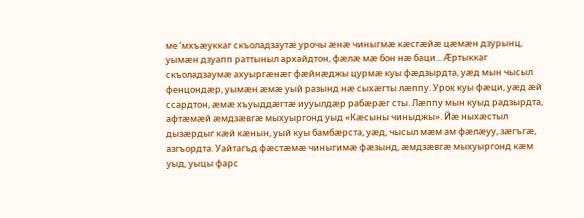ме ’мхъæуккаг скъоладзаутæ урочы æнæ чиныгмæ кæсгæйæ цæмæн дзурынц, уымæн дзуапп раттыныл архайдтон, фæлæ мæ бон нæ баци... Æртыккаг скъоладзаумæ ахуыргæнæг фæйнæджы цурмæ куы фæдзырдта, уæд мын чысыл фенцондæр, уымæн æмæ уый разынд нæ сыхæгты лæппу. Урок куы фæци, уæд æй ссардтон, æмæ хъуыддæгтæ иууылдæр рабæрæг сты. Лæппу мын куыд радзырдта, афтæмæй æмдзæвгæ мыхуыргонд уыд «Кæсыны чиныджы». Йæ ныхæстыл дызæрдыг кæй кæнын, уый куы бамбæрста, уæд, чысыл мæм ам фæлæуу, зæгъгæ, азгъордта. Уайтагъд фæстæмæ чиныгимæ фæзынд, æмдзæвгæ мыхуыргонд кæм уыд, уыцы фарс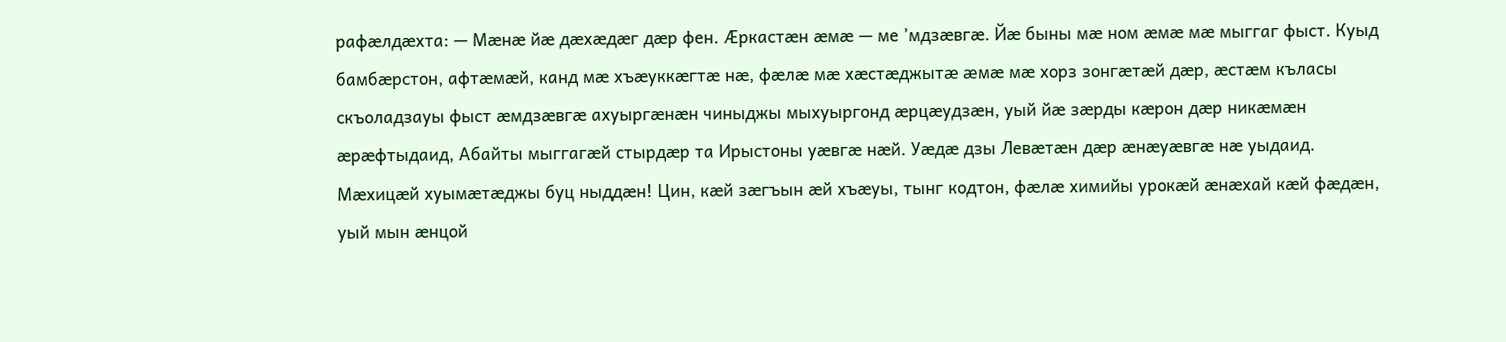рафæлдæхта: — Мæнæ йæ дæхæдæг дæр фен. Æркастæн æмæ — ме ’мдзæвгæ. Йæ быны мæ ном æмæ мæ мыггаг фыст. Куыд бамбæрстон, афтæмæй, канд мæ хъæуккæгтæ нæ, фæлæ мæ хæстæджытæ æмæ мæ хорз зонгæтæй дæр, æстæм къласы скъоладзауы фыст æмдзæвгæ ахуыргæнæн чиныджы мыхуыргонд æрцæудзæн, уый йæ зæрды кæрон дæр никæмæн æрæфтыдаид, Абайты мыггагæй стырдæр та Ирыстоны уæвгæ нæй. Уæдæ дзы Левæтæн дæр æнæуæвгæ нæ уыдаид. Мæхицæй хуымæтæджы буц ныддæн! Цин, кæй зæгъын æй хъæуы, тынг кодтон, фæлæ химийы урокæй æнæхай кæй фæдæн, уый мын æнцой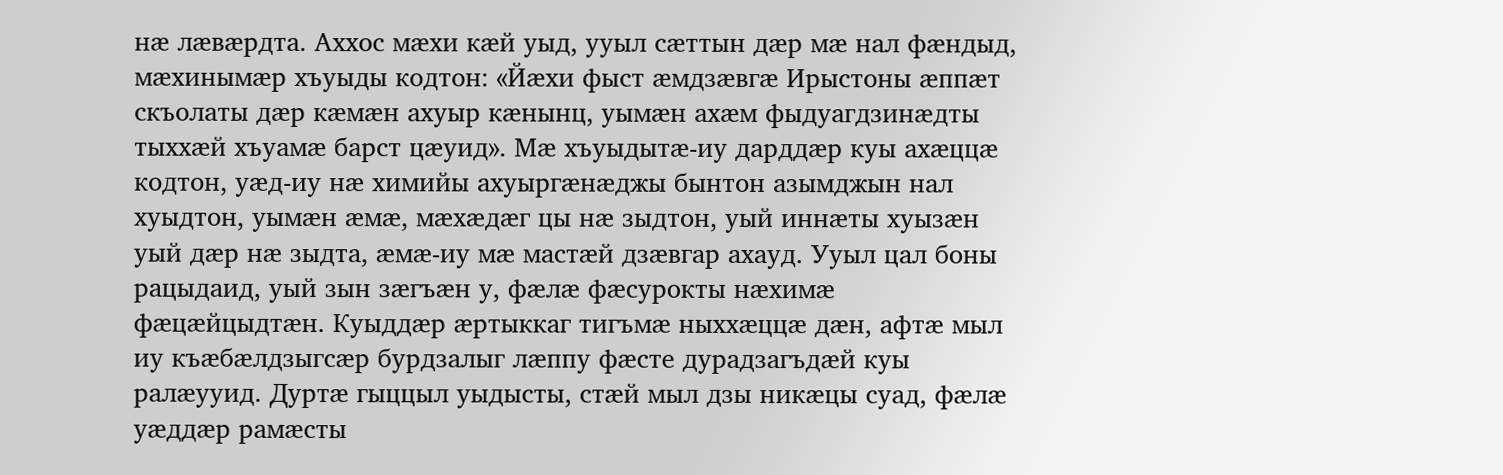нæ лæвæрдта. Аххос мæхи кæй уыд, ууыл сæттын дæр мæ нал фæндыд, мæхинымæр хъуыды кодтон: «Йæхи фыст æмдзæвгæ Ирыстоны æппæт скъолаты дæр кæмæн ахуыр кæнынц, уымæн ахæм фыдуагдзинæдты тыххæй хъуамæ барст цæуид». Мæ хъуыдытæ-иу дарддæр куы ахæццæ кодтон, уæд-иу нæ химийы ахуыргæнæджы бынтон азымджын нал хуыдтон, уымæн æмæ, мæхæдæг цы нæ зыдтон, уый иннæты хуызæн уый дæр нæ зыдта, æмæ-иу мæ мастæй дзæвгар ахауд. Ууыл цал боны рацыдаид, уый зын зæгъæн у, фæлæ фæсурокты нæхимæ фæцæйцыдтæн. Куыддæр æртыккаг тигъмæ ныххæццæ дæн, афтæ мыл иу къæбæлдзыгсæр бурдзалыг лæппу фæсте дурадзагъдæй куы ралæууид. Дуртæ гыццыл уыдысты, стæй мыл дзы никæцы суад, фæлæ уæддæр рамæсты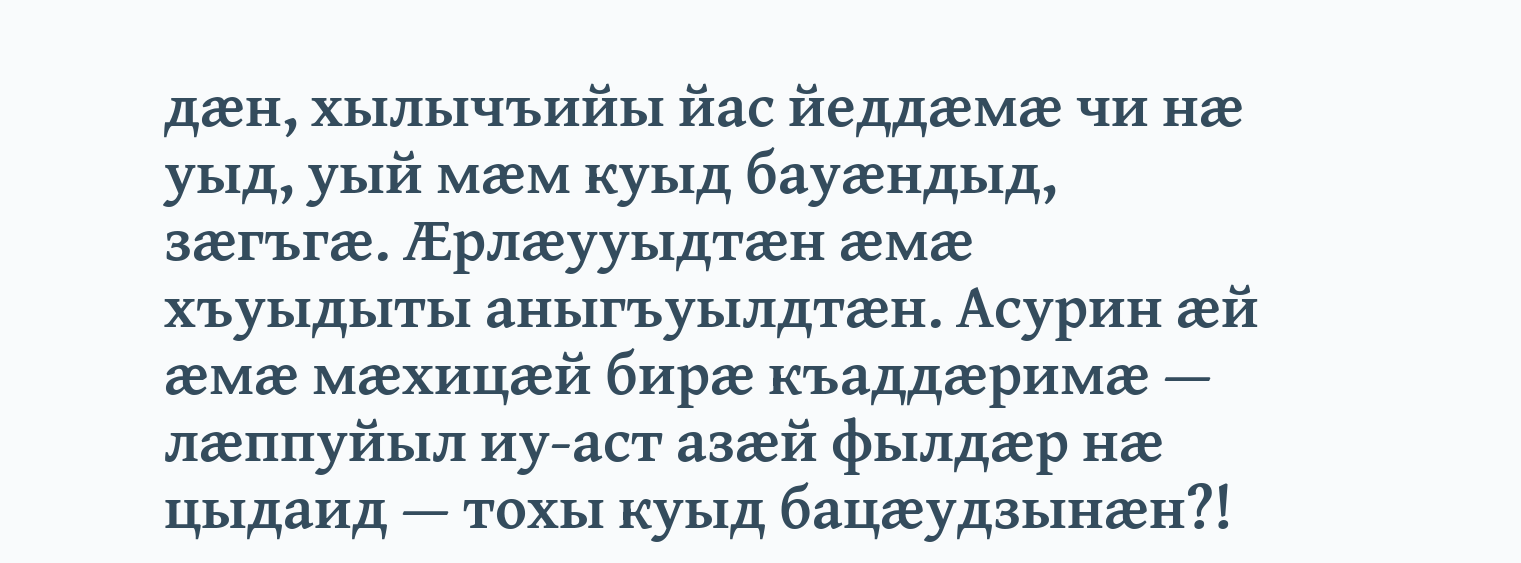дæн, хылычъийы йас йеддæмæ чи нæ уыд, уый мæм куыд бауæндыд, зæгъгæ. Æрлæууыдтæн æмæ хъуыдыты аныгъуылдтæн. Асурин æй æмæ мæхицæй бирæ къаддæримæ — лæппуйыл иу-аст азæй фылдæр нæ цыдаид — тохы куыд бацæудзынæн?!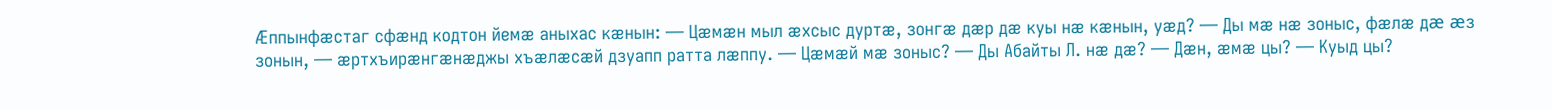Æппынфæстаг сфæнд кодтон йемæ аныхас кæнын: — Цæмæн мыл æхсыс дуртæ, зонгæ дæр дæ куы нæ кæнын, уæд? — Ды мæ нæ зоныс, фæлæ дæ æз зонын, — æртхъирæнгæнæджы хъæлæсæй дзуапп ратта лæппу. — Цæмæй мæ зоныс? — Ды Абайты Л. нæ дæ? — Дæн, æмæ цы? — Куыд цы?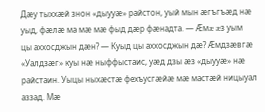Дæу тыххæй знон «дыууæ» райстон, уый мын æгъгъæд нæ уыд, фæлæ ма мæ мæ фыд дæр фæнадта. — Æмæ æз уым цы аххосджын дæн? — Куыд цы аххосджын дæ? Æмдзæвгæ «Уалдзæг» куы нæ ныффыстаис, уæд дзы æз «дыууæ» нæ райстаин. Уыцы ныхæстæ фехъусгæйæ мæ мастæй ницыуал аззад. Мæ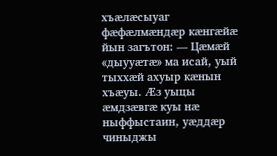хъæлæсыуаг фæфæлмæндæр кæнгæйæ йын загътон: — Цæмæй «дыууæтæ» ма исай, уый тыххæй ахуыр кæнын хъæуы. Æз уыцы æмдзæвгæ куы нæ ныффыстаин, уæддæр чиныджы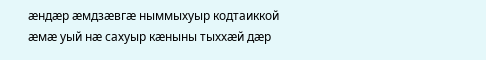æндæр æмдзæвгæ ныммыхуыр кодтаиккой æмæ уый нæ сахуыр кæныны тыххæй дæр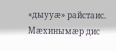«дыууæ» райстаис. Мæхинымæр дис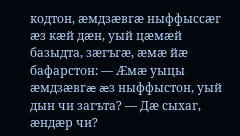кодтон, æмдзæвгæ ныффыссæг æз кæй дæн, уый цæмæй базыдта, зæгъгæ, æмæ йæ бафарстон: — Æмæ уыцы æмдзæвгæ æз ныффыстон, уый дын чи загъта? — Дæ сыхаг, æндæр чи?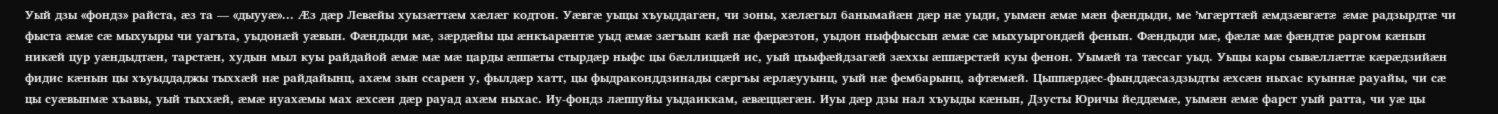Уый дзы «фондз» райста, æз та — «дыууæ»... Æз дæр Левæйы хуызæттæм хæлæг кодтон. Уæвгæ уыцы хъуыддагæн, чи зоны, хæлæгыл банымайæн дæр нæ уыди, уымæн æмæ мæн фæндыди, ме ’мгæрттæй æмдзæвгæтæ æмæ радзырдтæ чи фыста æмæ сæ мыхуыры чи уагъта, уыдонæй уæвын. Фæндыди мæ, зæрдæйы цы æнкъарæнтæ уыд æмæ зæгъын кæй нæ фæрæзтон, уыдон ныффыссын æмæ сæ мыхуыргондæй фенын. Фæндыди мæ, фæлæ мæ фæндтæ раргом кæнын никæй цур уæндыдтæн, тарстæн, худын мыл куы райдайой æмæ мæ мæ царды æппæты стырдæр ныфс цы бæллиццæй ис, уый цъыфæйдзагæй зæххы æппæрстæй куы фенон. Уымæй та тæссаг уыд. Уыцы кары сывæллæттæ кæрæдзийæн фидис кæнын цы хъуыддаджы тыххæй нæ райдайынц, ахæм зын ссарæн у, фылдæр хатт, цы фыдраконддзинады сæргъы æрлæууынц, уый нæ фембарынц, афтæмæй. Цыппæрдæс-фынддæсаздзыдты æхсæн ныхас куыннæ рауайы, чи сæ цы суæвынмæ хъавы, уый тыххæй, æмæ иуахæмы мах æхсæн дæр рауад ахæм ныхас. Иу-фондз лæппуйы уыдаиккам, æвæццæгæн. Иуы дæр дзы нал хъуыды кæнын, Дзусты Юричы йеддæмæ, уымæн æмæ фарст уый ратта, чи уæ цы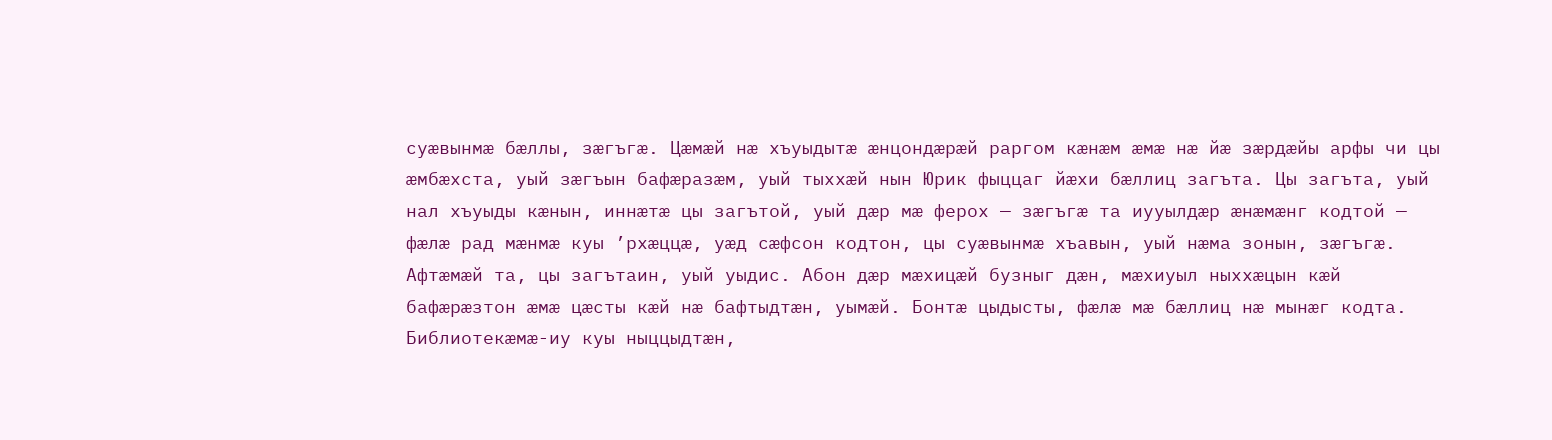суæвынмæ бæллы, зæгъгæ. Цæмæй нæ хъуыдытæ æнцондæрæй раргом кæнæм æмæ нæ йæ зæрдæйы арфы чи цы æмбæхста, уый зæгъын бафæразæм, уый тыххæй нын Юрик фыццаг йæхи бæллиц загъта. Цы загъта, уый нал хъуыды кæнын, иннæтæ цы загътой, уый дæр мæ ферох — зæгъгæ та иууылдæр æнæмæнг кодтой — фæлæ рад мæнмæ куы ’рхæццæ, уæд сæфсон кодтон, цы суæвынмæ хъавын, уый нæма зонын, зæгъгæ. Афтæмæй та, цы загътаин, уый уыдис. Абон дæр мæхицæй бузныг дæн, мæхиуыл ныххæцын кæй бафæрæзтон æмæ цæсты кæй нæ бафтыдтæн, уымæй. Бонтæ цыдысты, фæлæ мæ бæллиц нæ мынæг кодта. Библиотекæмæ-иу куы ныццыдтæн,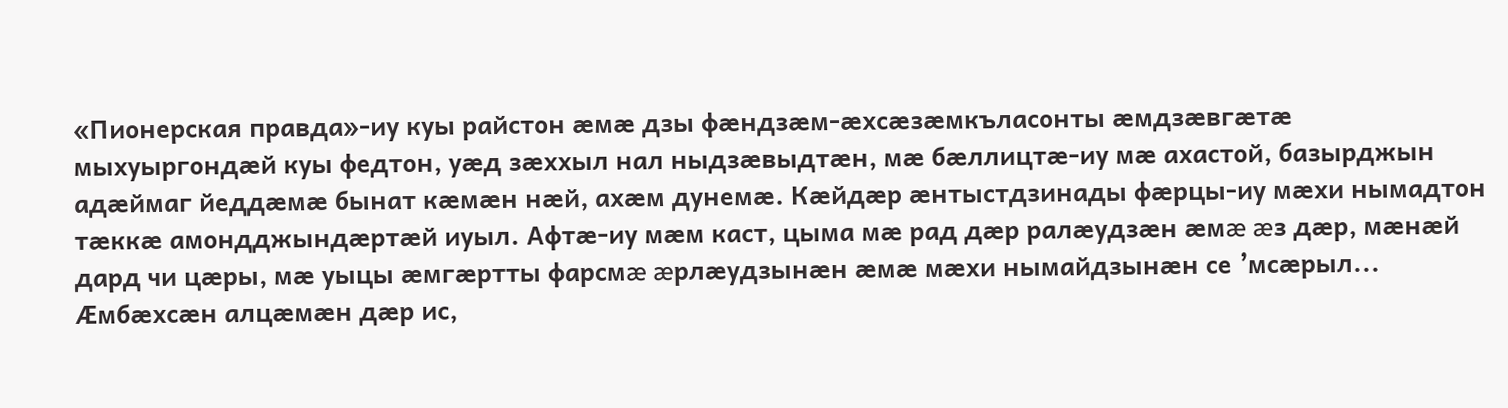«Пионерская правда»-иу куы райстон æмæ дзы фæндзæм-æхсæзæмкъласонты æмдзæвгæтæ мыхуыргондæй куы федтон, уæд зæххыл нал ныдзæвыдтæн, мæ бæллицтæ-иу мæ ахастой, базырджын адæймаг йеддæмæ бынат кæмæн нæй, ахæм дунемæ. Кæйдæр æнтыстдзинады фæрцы-иу мæхи нымадтон тæккæ амондджындæртæй иуыл. Афтæ-иу мæм каст, цыма мæ рад дæр ралæудзæн æмæ æз дæр, мæнæй дард чи цæры, мæ уыцы æмгæртты фарсмæ æрлæудзынæн æмæ мæхи нымайдзынæн се ’мсæрыл... Æмбæхсæн алцæмæн дæр ис,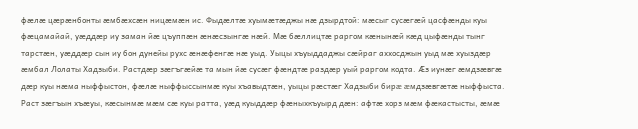фæлæ цæрæнбонты æмбæхсæн ницæмæн ис. Фыдæлтæ хуымæтæджы нæ дзырдтой: мæсыг сусæгæй цасфæнды куы фæцамайай, уæддæр иу заман йæ цъуппæн æнæсзынгæ нæй. Мæ бæллицтæ раргом кæнынæй кæд цыфæнды тынг тарстæн, уæддæр сын иу бон дунейы рухс æнæфенгæ нæ уыд. Уыцы хъуыддаджы сæйраг аххосджын уыд мæ хуыздæр æмбал Лолаты Хадзыби. Растдæр зæгъгæйæ та мын йæ сусæг фæндтæ раздæр уый раргом кодта. Æз иунæг æмдзæвгæ дæр куы нæма ныффыстон, фæлæ ныффыссынмæ куы хъавыдтæн, уыцы рæстæг Хадзыби бирæ æмдзæвгæтæ ныффыста. Раст зæгъын хъæуы, кæсынмæ мæм сæ куы ратта, уæд куыддæр фæныхкъуырд дæн: афтæ хорз мæм фæкастысты, æмæ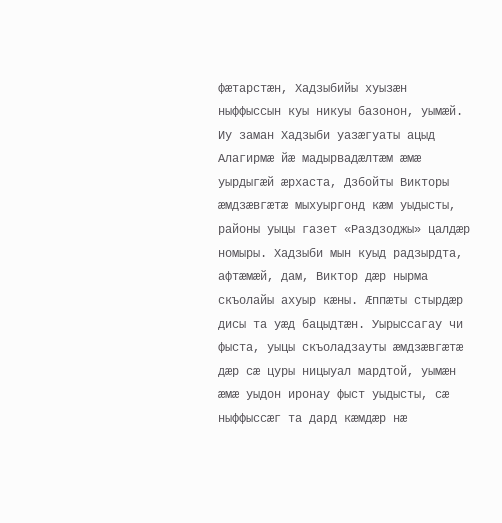фæтарстæн, Хадзыбийы хуызæн ныффыссын куы никуы базонон, уымæй. Иу заман Хадзыби уазæгуаты ацыд Алагирмæ йæ мадырвадæлтæм æмæ уырдыгæй æрхаста, Дзбойты Викторы æмдзæвгæтæ мыхуыргонд кæм уыдысты, районы уыцы газет «Раздзоджы» цалдæр номыры. Хадзыби мын куыд радзырдта, афтæмæй, дам, Виктор дæр нырма скъолайы ахуыр кæны. Æппæты стырдæр дисы та уæд бацыдтæн. Уырыссагау чи фыста, уыцы скъоладзауты æмдзæвгæтæ дæр сæ цуры ницыуал мардтой, уымæн æмæ уыдон иронау фыст уыдысты, сæ ныффыссæг та дард кæмдæр нæ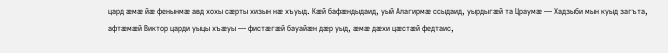цард æмæ йæ фенынмæ авд хохы сæрты хизын нæ хъуыд. Кæй бафæндыдаид, уый Алагирмæ ссыдаид, уырдыгæй та Цраумæ — Хадзыби мын куыд загъта, афтæмæй Виктор царди уыцы хъæуы — фистæгæй бауайæн дæр уыд, æмæ дæхи цæстæй федтаис,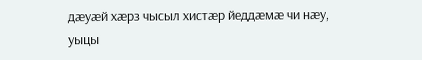дæуæй хæрз чысыл хистæр йеддæмæ чи нæу, уыцы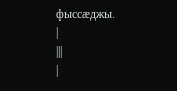фыссæджы.
|
|||
|